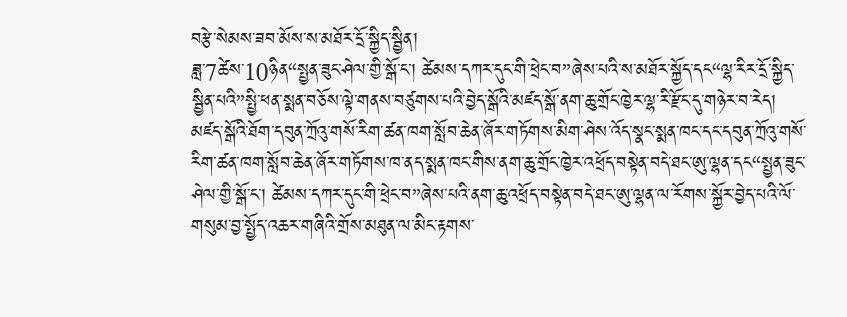བརྩེ་སེམས་ཟབ་མོས་ས་མཐོར་དྲོ་སྐྱིད་སྦྱིན།
ཟླ་7ཚེས་10ཉིན“སྤྱན་ཟུང་ཤེལ་གྱི་སྒོ་ང་། ཚེམས་དཀར་དུང་གི་ཕྲེང་བ”ཞེས་པའི་ས་མཐོར་སྐྱོད་དང“ལྷ་རིར་དྲོ་སྐྱིད་སྦྱིན་པའི”སྤྱི་ཕན་སྨན་བཅོས་ལྟེ་གནས་བཙུགས་པའི་བྱེད་སྒོའི་མཛད་སྒོ་ནག་ཆུ་གྲོང་ཁྱེར་ལྷ་རི་རྫོང་དུ་གཉེར་བ་རེད།
མཛད་སྒོའི་ཐོག་དབུན་ཀྲོའུ་གསོ་རིག་ཚན་ཁག་སློབ་ཆེན་ཞོར་གཏོགས་མིག་ཤེས་འོད་སྣང་སྨན་ཁང་དང་དབུན་ཀྲོའུ་གསོ་རིག་ཚན་ཁག་སློབ་ཆེན་ཞོར་གཏོགས་ཁ་ནད་སྨན་ཁང་གིས་ནག་ཆུ་གྲོང་ཁྱེར་འཕྲོད་བསྟེན་བདེ་ཐང་ཨུ་ལྷན་དང“སྤྱན་ཟུང་ཤེལ་གྱི་སྒོ་ང་། ཚེམས་དཀར་དུང་གི་ཕྲེང་བ”ཞེས་པའི་ནག་ཆུ་འཕྲོད་བསྟེན་བདེ་ཐང་ཨུ་ལྷན་ལ་རོགས་སྐྱོར་བྱེད་པའི་ལོ་གསུམ་བྱ་སྤྱོད་འཆར་གཞིའི་གྲོས་མཐུན་ལ་མིང་རྟགས་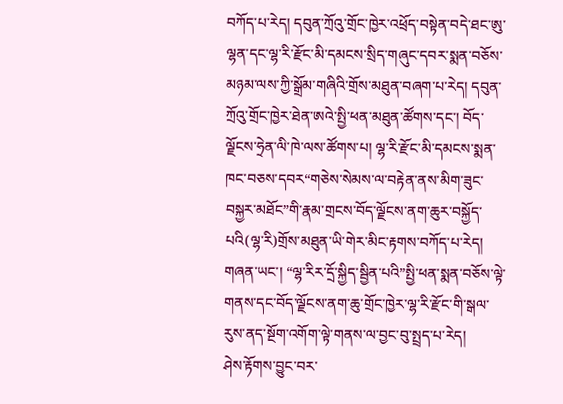བཀོད་པ་རེད། དབུན་ཀྲོའུ་གྲོང་ཁྱེར་འཕྲོད་བསྟེན་བདེ་ཐང་ཨུ་ལྷན་དང་ལྷ་རི་རྫོང་མི་དམངས་སྲིད་གཞུང་དབར་སྨན་བཅོས་མཉམ་ལས་ཀྱི་སྒྲོམ་གཞིའི་གྲོས་མཐུན་བཞག་པ་རེད། དབུན་ཀྲོའུ་གྲོང་ཁྱེར་ཐེན་ཨའེ་སྤྱི་ཕན་མཐུན་ཚོགས་དང་། བོད་ལྗོངས་ཧྲེན་ལི་ཁེ་ལས་ཚོགས་པ། ལྷ་རི་རྫོང་མི་དམངས་སྨན་ཁང་བཅས་དབར“གཅེས་སེམས་ལ་བརྟེན་ནས་མིག་ཟུང་བསྐྱར་མཐོང”གི་རྣམ་གྲངས་བོད་ལྗོངས་ནག་ཆུར་བསྐྱོད་པའི(ལྷ་རི)གྲོས་མཐུན་ཡི་གེར་མིང་རྟགས་བཀོད་པ་རེད། གཞན་ཡང་། “ལྷ་རིར་དྲོ་སྐྱིད་སྦྱིན་པའི”སྤྱི་ཕན་སྨན་བཅོས་ལྟེ་གནས་དང་བོད་ལྗོངས་ནག་ཆུ་གྲོང་ཁྱེར་ལྷ་རི་རྫོང་གི་སྒལ་རུས་ནད་སྔོག་འགོག་ལྟེ་གནས་ལ་བྱང་བུ་སྤྲད་པ་རེད།
ཤེས་རྟོགས་བྱུང་བར་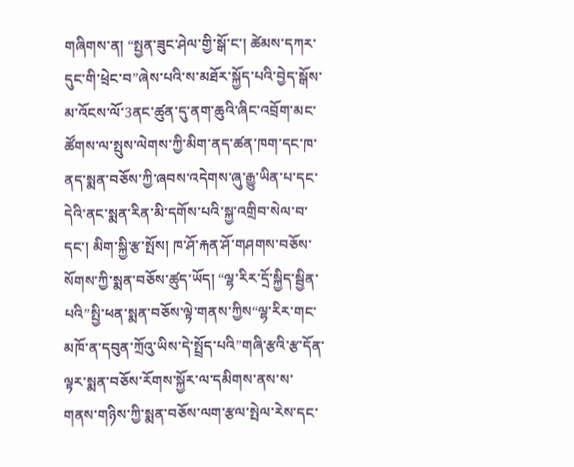གཞིགས་ན། “སྤྱན་ཟུང་ཤེལ་གྱི་སྒོ་ང་། ཚེམས་དཀར་དུང་གི་ཕྲེང་བ”ཞེས་པའི་ས་མཐོར་སྐྱོད་པའི་བྱེད་སྒོས་མ་འོངས་ལོ་3ནང་ཚུན་དུ་ནག་ཆུའི་ཞིང་འབྲོག་མང་ཚོགས་ལ་སྤུས་ལེགས་ཀྱི་མིག་ནད་ཚན་ཁག་དང་ཁ་ནད་སྨན་བཅོས་ཀྱི་ཞབས་འདེགས་ཞུ་རྒྱུ་ཡིན་པ་དང་དེའི་ནང་སྨན་རིན་མི་དགོས་པའི་སྐྱ་འགྲིབ་སེལ་བ་དང་། མིག་སྐྱི་རྩ་སྤོས། ཁ་ཤོ་རྐན་ཤོ་གཤགས་བཅོས་སོགས་ཀྱི་སྨན་བཅོས་ཚུད་ཡོད། “ལྷ་རིར་དྲོ་སྐྱིད་སྦྱིན་པའི”སྤྱི་ཕན་སྨན་བཅོས་ལྟེ་གནས་ཀྱིས“ལྷ་རིར་གང་མཁོ་ན་དབུན་ཀྲོའུ་ཡིས་དེ་སྤྲོད་པའི”གཞི་རྩའི་རྩ་དོན་ལྟར་སྨན་བཅོས་རོགས་སྐྱོར་ལ་དམིགས་ནས་ས་གནས་གཉིས་ཀྱི་སྨན་བཅོས་ལག་རྩལ་སྤེལ་རེས་དང་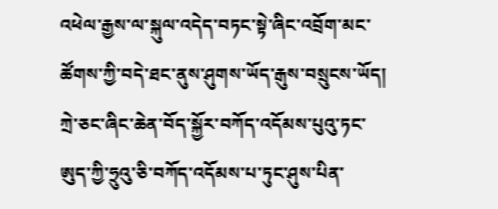འཕེལ་རྒྱས་ལ་སྐུལ་འདེད་བཏང་སྟེ་ཞིང་འབྲོག་མང་ཚོགས་ཀྱི་བདེ་ཐང་ནུས་ཤུགས་ཡོད་རྒུས་བསྲུངས་ཡོད།
ཀྲེ་ཅང་ཞིང་ཆེན་བོད་སྐྱོར་བཀོད་འདོམས་པུའུ་ཏང་ཨུད་ཀྱི་ཧྲུའུ་ཅི་བཀོད་འདོམས་པ་ཏུང་ཤུས་པིན་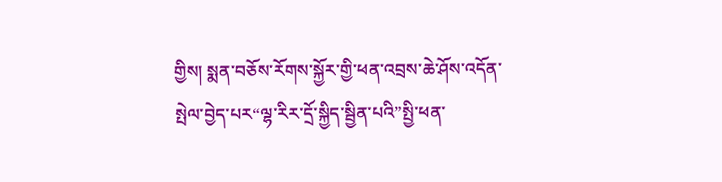གྱིས། སྨན་བཅོས་རོགས་སྐྱོར་གྱི་ཕན་འབྲས་ཆེ་ཤོས་འདོན་སྤེལ་བྱེད་པར“ལྷ་རིར་དྲོ་སྐྱིད་སྦྱིན་པའི”སྤྱི་ཕན་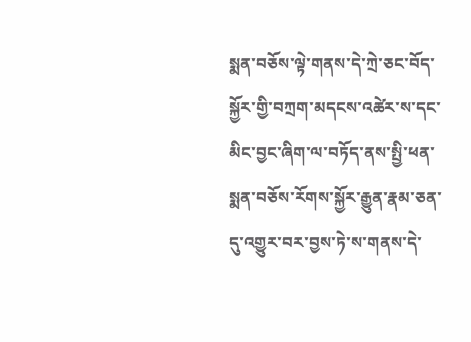སྨན་བཅོས་ལྟེ་གནས་དེ་ཀྲེ་ཅང་བོད་སྐྱོར་གྱི་བཀྲག་མདངས་འཚེར་ས་དང་མིང་བྱང་ཞིག་ལ་བཏོད་ནས་སྤྱི་ཕན་སྨན་བཅོས་རོགས་སྐྱོར་རྒྱུན་རྣམ་ཅན་དུ་འགྱུར་བར་བྱས་ཏེ་ས་གནས་དེ་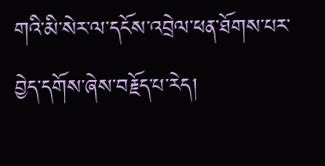གའི་མི་སེར་ལ་དངོས་འབྲེལ་ཕན་ཐོགས་པར་བྱེད་དགོས་ཞེས་བརྗོད་པ་རེད།